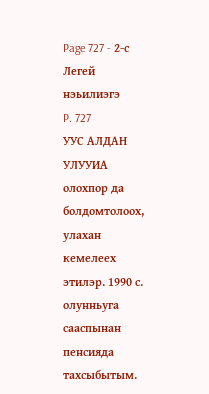Page 727 - 2-с Легей нэьилиэгэ
P. 727
УУС АЛДАН УЛУУИА
олохпор да болдомтолоох, улахан кемелеех этилэр. 1990 с. олунньуга сааспынан
пенсияда тахсыбытым.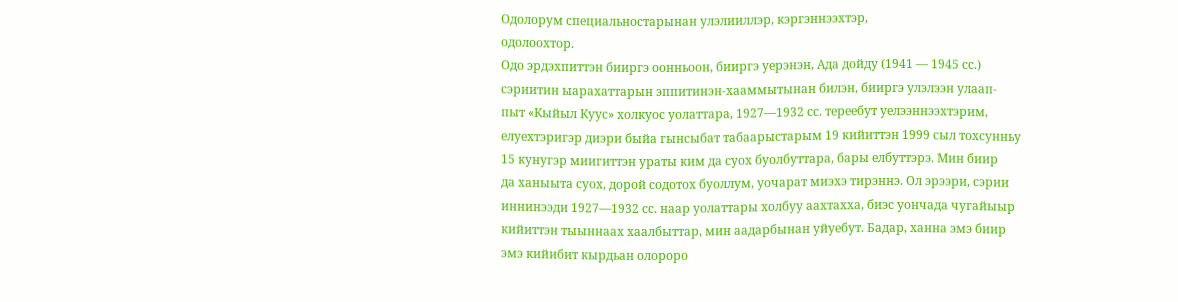Одолорум специальностарынан улэлииллэр, кэргэннээхтэр,
одолоохтор.
Одо эрдэхпиттэн бииргэ оонньоон, бииргэ уерэнэн, Ада дойду (1941 — 1945 сс.)
сэриитин ыарахаттарын эппитинэн-хааммытынан билэн, бииргэ улэлээн улаап-
пыт «Кыйыл Куус» холкуос уолаттара, 1927—1932 сс. тереебут уелээннээхтэрим,
елуехтэригэр диэри быйа гынсыбат табаарыстарым 19 кийиттэн 1999 сыл тохсунньу
15 кунугэр миигиттэн ураты ким да суох буолбуттара, бары елбуттэрэ. Мин биир
да ханыыта суох, дорой содотох буоллум, уочарат миэхэ тирэннэ. Ол эрээри, сэрии
иннинээди 1927—1932 сс. наар уолаттары холбуу аахтахха, биэс уончада чугайыыр
кийиттэн тыыннаах хаалбыттар, мин аадарбынан уйуебут. Бадар, ханна эмэ биир
эмэ кийибит кырдьан олороро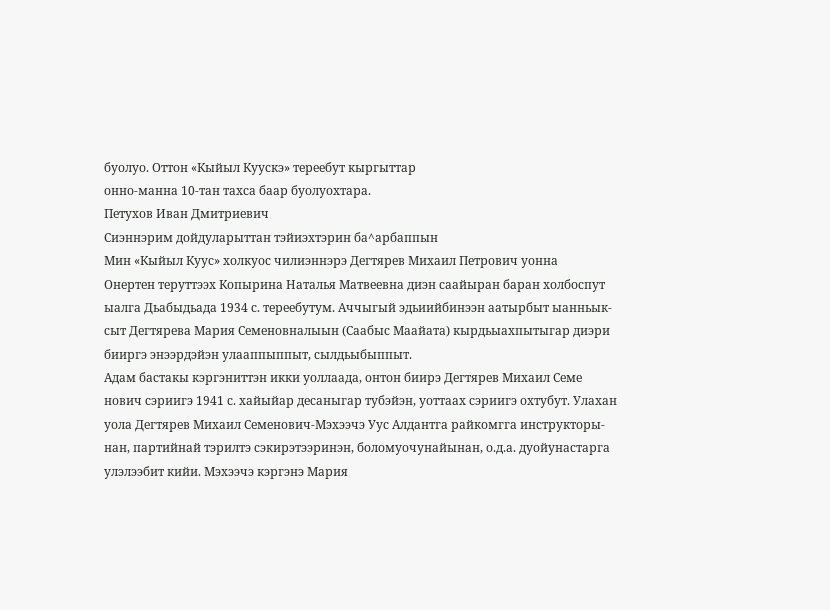буолуо. Оттон «Кыйыл Куускэ» тереебут кыргыттар
онно-манна 10-тан тахса баар буолуохтара.
Петухов Иван Дмитриевич
Сиэннэрим дойдуларыттан тэйиэхтэрин ба^арбаппын
Мин «Кыйыл Куус» холкуос чилиэннэрэ Дегтярев Михаил Петрович уонна
Онертен теруттээх Копырина Наталья Матвеевна диэн саайыран баран холбоспут
ыалга Дьабыдьада 1934 с. тереебутум. Аччыгый эдьиийбинээн аатырбыт ыанньык-
сыт Дегтярева Мария Семеновналыын (Саабыс Маайата) кырдьыахпытыгар диэри
бииргэ энээрдэйэн улааппыппыт, сылдьыбыппыт.
Адам бастакы кэргэниттэн икки уоллаада, онтон биирэ Дегтярев Михаил Семе
нович сэриигэ 1941 с. хайыйар десаныгар тубэйэн, уоттаах сэриигэ охтубут. Улахан
уола Дегтярев Михаил Семенович-Мэхээчэ Уус Алдантга райкомгга инструкторы-
нан, партийнай тэрилтэ сэкирэтээринэн, боломуочунайынан, о.д.а. дуойунастарга
улэлээбит кийи. Мэхээчэ кэргэнэ Мария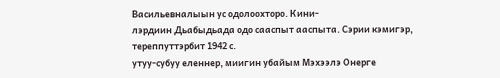Васильевналыын ус одолоохторо. Кини-
лэрдиин Дьабыдьада одо сааспыт ааспыта. Сэрии кэмигэр, тереппуттэрбит 1942 с.
утуу-субуу еленнер, миигин убайым Мэхээлэ Онерге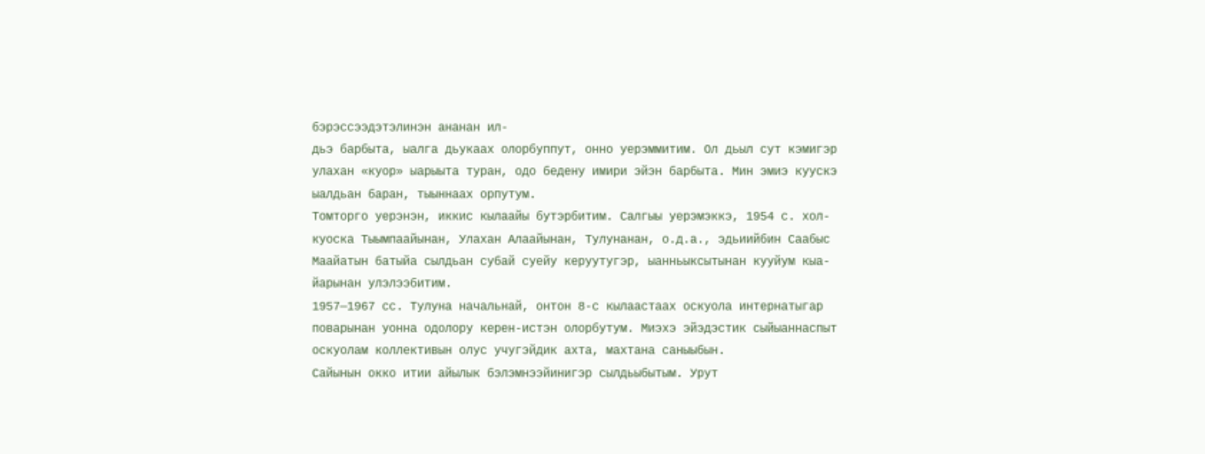бэрэссээдэтэлинэн ананан ил-
дьэ барбыта, ыалга дьукаах олорбуппут, онно уерэммитим. Ол дьыл сут кэмигэр
улахан «куор» ыарыыта туран, одо бедену имири эйэн барбыта. Мин эмиэ куускэ
ыалдьан баран, тыыннаах орпутум.
Томторго уерэнэн, иккис кылаайы бутэрбитим. Салгыы уерэмэккэ, 1954 с. хол-
куоска Тыымпаайынан, Улахан Алаайынан, Тулунанан, о.д.а., эдьиийбин Саабыс
Маайатын батыйа сылдьан субай суейу керуутугэр, ыанньыксытынан кууйум кыа-
йарынан улэлээбитим.
1957—1967 сс. Тулуна начальнай, онтон 8-с кылаастаах оскуола интернатыгар
поварынан уонна одолору керен-истэн олорбутум. Миэхэ эйэдэстик сыйыаннаспыт
оскуолам коллективын олус учугэйдик ахта, махтана саныыбын.
Сайынын окко итии айылык бэлэмнээйинигэр сылдьыбытым. Урут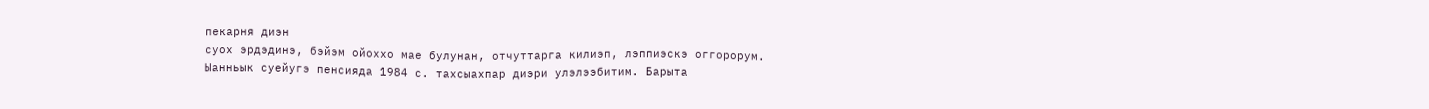пекарня диэн
суох эрдэдинэ, бэйэм ойоххо мае булунан, отчуттарга килиэп, лэппиэскэ оггорорум.
Ыанньык суейугэ пенсияда 1984 с. тахсыахпар диэри улэлээбитим. Барыта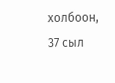холбоон,
37 сыл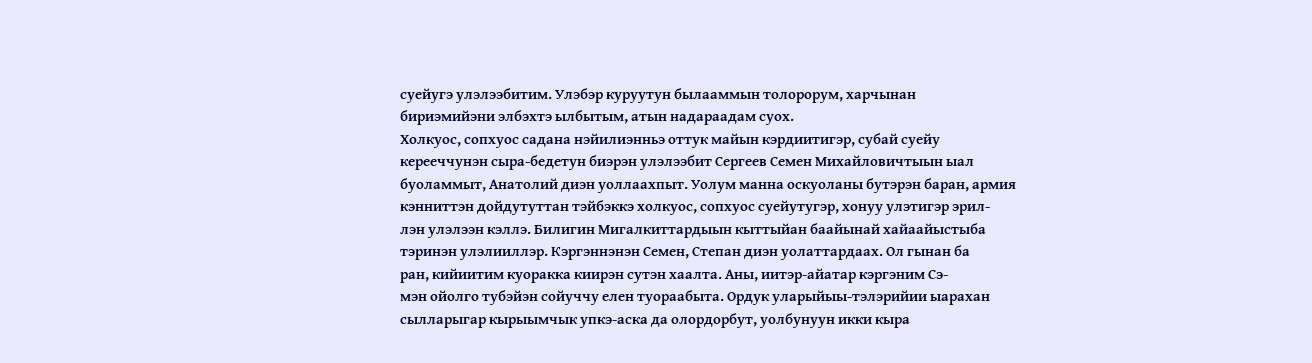суейугэ улэлээбитим. Улэбэр куруутун былааммын толорорум, харчынан
бириэмийэни элбэхтэ ылбытым, атын надараадам суох.
Холкуос, сопхуос садана нэйилиэнньэ оттук майын кэрдиитигэр, субай суейу
керееччунэн сыра-бедетун биэрэн улэлээбит Сергеев Семен Михайловичтыын ыал
буоламмыт, Анатолий диэн уоллаахпыт. Уолум манна оскуоланы бутэрэн баран, армия
кэнниттэн дойдутуттан тэйбэккэ холкуос, сопхуос суейутугэр, хонуу улэтигэр эрил-
лэн улэлээн кэллэ. Билигин Мигалкиттардыын кыттыйан баайынай хайаайыстыба
тэринэн улэлииллэр. Кэргэннэнэн Семен, Степан диэн уолаттардаах. Ол гынан ба
ран, кийиитим куоракка киирэн сутэн хаалта. Аны, иитэр-айатар кэргэним Сэ-
мэн ойолго тубэйэн сойуччу елен туораабыта. Ордук уларыйыы-тэлэрийии ыарахан
сылларыгар кырыымчык упкэ-аска да олордорбут, уолбунуун икки кыра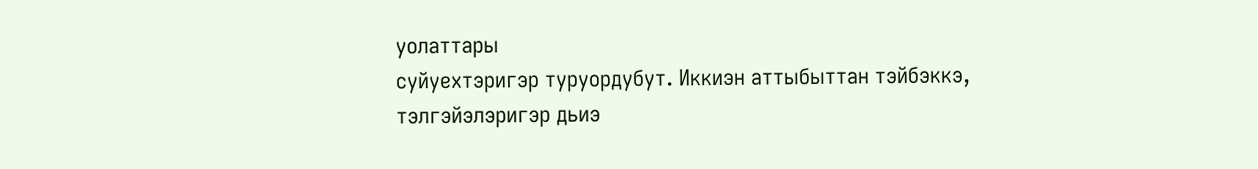уолаттары
суйуехтэригэр туруордубут. Иккиэн аттыбыттан тэйбэккэ, тэлгэйэлэригэр дьиэ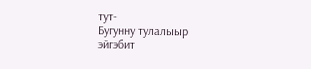тут-
Бугунну тулалыыр эйгэбит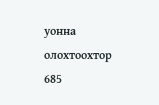уонна олохтоохтор 685